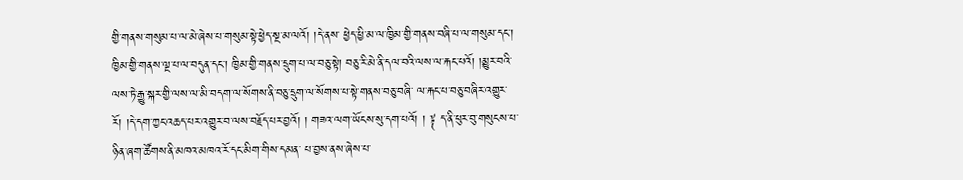གྱི་གནས་གསུམ་པ་ལ་མེ་ཞེས་པ་གསུམ་སྟེ་ཕྱེད་སྔ་མ་ལའོ། །དེ་ནས་ ཕྱེད་ཕྱི་མ་ལ་ཁྱིམ་གྱི་གནས་བཞི་པ་ལ་གསུམ་དང་། ཁྱིམ་གྱི་གནས་ལྔ་པ་ལ་བདུན་དང་། ཁྱིམ་གྱི་གནས་དྲུག་པ་ལ་བཅུ་སྟེ། བཅུ་རི་མེ་ནི་དལ་བའི་ལས་ལ་རྐང་པའོ། །མྱུར་བའི་ ལས་ཏེ་རྒྱུ་སྐར་གྱི་ལས་ལ་མི་བདག་ལ་སོགས་ནི་བཅུ་དྲུག་ལ་སོགས་པ་སྟེ་གནས་བཅུ་བཞི་ ལ་རྐང་པ་བཅུ་བཞིར་འགྱུར་རོ། །དེ་དག་ཀྱང་འཆད་པར་འགྱུར་བ་ལས་བརྗོད་པར་བྱའོ། ། གཟའ་ལག་ཡོངས་སུ་དག་པའོ། ། ༈ ད་ནི་ཕུར་བུ་གསུངས་པ་ཉིན་ཞག་ཚོགས་ནི་མཁའ་མཁའ་རོ་དང་མིག་གིས་དམན་ པ་བྱས་ནས་ཞེས་པ་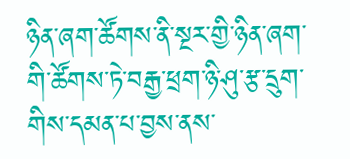ཉིན་ཞག་ཚོགས་ནི་སྔར་གྱི་ཉིན་ཞག་གི་ཚོགས་ཏེ་བརྒྱ་ཕྲག་ཉི་ཤུ་རྩ་དྲུག་ གིས་དམན་པ་བྱས་ནས་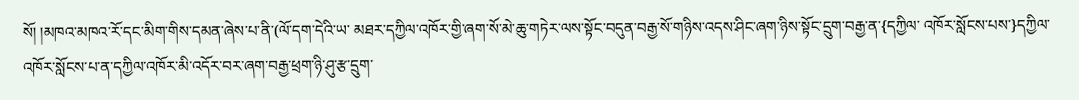སོ། །མཁའ་མཁའ་རོ་དང་མིག་གིས་དམན་ཞེས་པ་ནི་(ལོ་དག་དེའི་ཡ་ མཐར་དཀྱིལ་འཁོར་གྱི་ཞག་སོ་མེ་ཆུ་གཏེར་ལས་སྟོང་བདུན་བརྒྱ་སོ་གཉིས་འདས་ཤིང་ཞག་ཉིས་སྟོང་དྲུག་བརྒྱ་ན་{དཀྱིལ་ འཁོར་སློངས་པས་}དཀྱིལ་འཁོར་སློངས་པ་ན་དཀྱིལ་འཁོར་མི་འདོར་བར་ཞག་བརྒྱ་ཕྲག་ཉི་ཤུ་རྩ་དྲུག་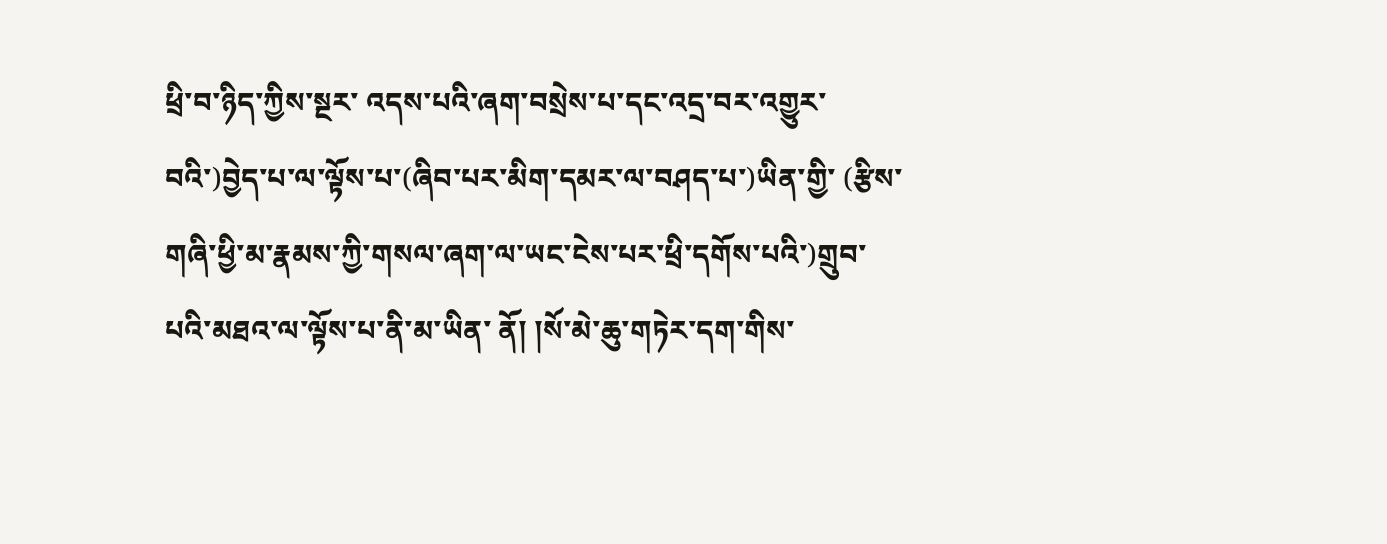ཕྲི་བ་ཉིད་ཀྱིས་སྔར་ འདས་པའི་ཞག་བསྲེས་པ་དང་འདྲ་བར་འགྱུར་བའི་)བྱེད་པ་ལ་ལྟོས་པ་(ཞིབ་པར་མིག་དམར་ལ་བཤད་པ་)ཡིན་གྱི་ (རྩིས་གཞི་ཕྱི་མ་རྣམས་ཀྱི་གསལ་ཞག་ལ་ཡང་ངེས་པར་ཕྲི་དགོས་པའི་)གྲུབ་པའི་མཐའ་ལ་ལྟོས་པ་ནི་མ་ཡིན་ ནོ། །སོ་མེ་ཆུ་གཏེར་དག་གིས་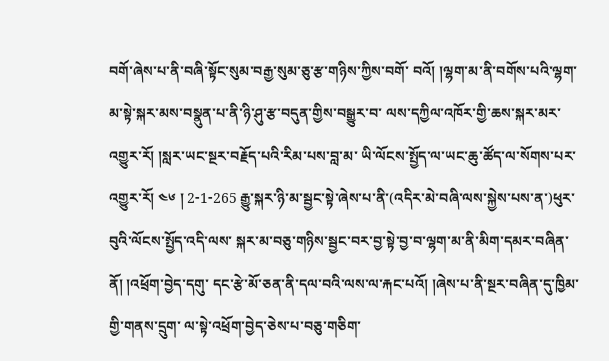བགོ་ཞེས་པ་ནི་བཞི་སྟོང་སུམ་བརྒྱ་སུམ་ཅུ་རྩ་གཉིས་ཀྱིས་བགོ་ བའོ། །ལྷག་མ་ནི་བགོས་པའི་ལྷག་མ་སྟེ་སྐར་མས་བསྣུན་པ་ནི་ཉི་ཤུ་རྩ་བདུན་གྱིས་བསྒྱུར་བ་ ལས་དཀྱིལ་འཁོར་གྱི་ཆས་སྐར་མར་འགྱུར་རོ། །སླར་ཡང་སྔར་བརྗོད་པའི་རིམ་པས་བླ་མ་ ཡི་ལོངས་སྤྱོད་ལ་ཡང་ཆུ་ཚོད་ལ་སོགས་པར་འགྱུར་རོ། ༤༦ ། 2-1-265 རྒྱུ་སྐར་ཉི་མ་སྦྱང་སྟེ་ཞེས་པ་ནི་(འདིར་མེ་བཞི་ལས་སྐྱེས་པས་ན་)ཕུར་བུའི་ལོངས་སྤྱོད་འདི་ལས་ སྐར་མ་བཅུ་གཉིས་སྦྱང་བར་བྱ་སྟེ་བྱ་བ་ལྷག་མ་ནི་མིག་དམར་བཞིན་ནོ། །འཕྲོག་བྱེད་དགུ་ དང་རྩེ་མོ་ཅན་ནི་དལ་བའི་ལས་ལ་རྐང་པའོ། །ཞེས་པ་ནི་སྔར་བཞིན་དུ་ཁྱིམ་གྱི་གནས་དྲུག་ ལ་སྟེ་འཕྲོག་བྱེད་ཅེས་པ་བཅུ་གཅིག་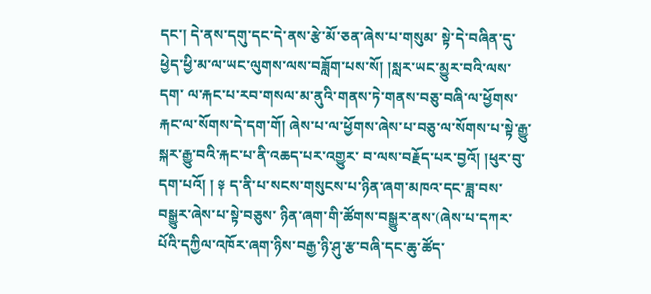དང་། དེ་ནས་དགུ་དང་དེ་ནས་རྩེ་མོ་ཅན་ཞེས་པ་གསུམ་ སྟེ་དེ་བཞིན་དུ་ཕྱེད་ཕྱི་མ་ལ་ཡང་ལུགས་ལས་བཟློག་པས་སོ། །སླར་ཡང་མྱུར་བའི་ལས་དག་ ལ་རྐང་པ་རབ་གསལ་མ་ནུའི་གནས་ཏེ་གནས་བཅུ་བཞི་ལ་ཕྱོགས་རྐང་ལ་སོགས་དེ་དག་གོ། ཞེས་པ་ལ་ཕྱོགས་ཞེས་པ་བཅུ་ལ་སོགས་པ་སྟེ་རྒྱུ་སྐར་རྒྱུ་བའི་རྐང་པ་ནི་འཆད་པར་འགྱུར་ བ་ལས་བརྗོད་པར་བྱའོ། །ཕུར་བུ་དག་པའོ། ། ༈ ད་ནི་པ་སངས་གསུངས་པ་ཉིན་ཞག་མཁའ་དང་ཟླ་བས་བསྒྱུར་ཞེས་པ་སྟེ་བཅུས་ ཉིན་ཞག་གི་ཚོགས་བསྒྱུར་ནས་(ཞེས་པ་དཀར་པོའི་དཀྱིལ་འཁོར་ཞག་ཉིས་བརྒྱ་ཉི་ཤུ་རྩ་བཞི་དང་ཆུ་ཚོད་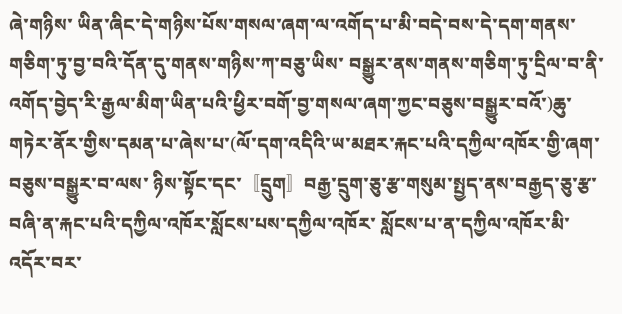ཞེ་གཉིས་ ཡིན་ཞིང་དེ་གཉིས་པོས་གསལ་ཞག་ལ་འགོད་པ་མི་བདེ་བས་དེ་དག་གནས་གཅིག་ཏུ་བྱ་བའི་དོན་དུ་གནས་གཉིས་ཀ་བཅུ་ཡིས་ བསྒྱུར་ནས་གནས་གཅིག་ཏུ་དྲིལ་བ་ནི་འགོད་བྱེད་རི་རྒྱལ་མིག་ཡིན་པའི་ཕྱིར་བགོ་བྱ་གསལ་ཞག་ཀྱང་བཅུས་བསྒྱུར་བའོ་)ཆུ་ གཏེར་ནོར་གྱིས་དམན་པ་ཞེས་པ་(ལོ་དག་འདིའི་ཡ་མཐར་རྐང་པའི་དཀྱིལ་འཁོར་གྱི་ཞག་བཅུས་བསྒྱུར་བ་ལས་ ཉིས་སྟོང་དང་〚དྲུག〛བརྒྱ་དྲུག་ཅུ་རྩ་གསུམ་སྤྱད་ནས་བརྒྱད་ཅུ་རྩ་བཞི་ན་རྐང་པའི་དཀྱིལ་འཁོར་སློངས་པས་དཀྱིལ་འཁོར་ སློངས་པ་ན་དཀྱིལ་འཁོར་མི་འདོར་བར་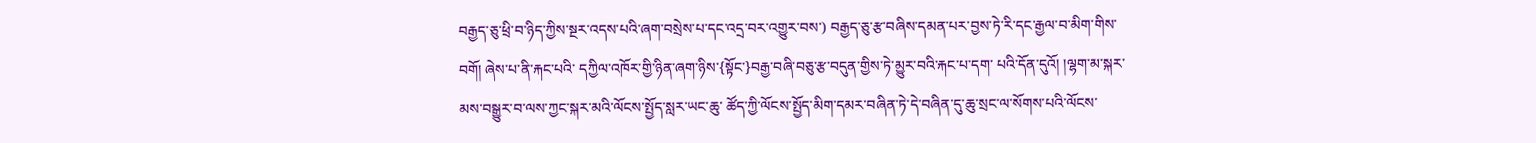བརྒྱད་ཅུ་ཕྲི་བ་ཉིད་ཀྱིས་སྔར་འདས་པའི་ཞག་བསྲེས་པ་དང་འདྲ་བར་འགྱུར་བས་) བརྒྱད་ཅུ་རྩ་བཞིས་དམན་པར་བྱས་ཏེ་རི་དང་རྒྱལ་བ་མིག་གིས་བགོ། ཞེས་པ་ནི་རྐང་པའི་ དཀྱིལ་འཁོར་གྱི་ཉིན་ཞག་ཉིས་{སྟོང་}བརྒྱ་བཞི་བཅུ་རྩ་བདུན་གྱིས་ཏེ་མྱུར་བའི་རྐང་པ་དག་ པའི་དོན་དུའོ། །ལྷག་མ་སྐར་མས་བསྒྱུར་བ་ལས་ཀྱང་སྐར་མའི་ལོངས་སྤྱོད་སླར་ཡང་ཆུ་ ཚོད་ཀྱི་ལོངས་སྤྱོད་མིག་དམར་བཞིན་ཏེ་དེ་བཞིན་དུ་ཆུ་སྲང་ལ་སོགས་པའི་ལོངས་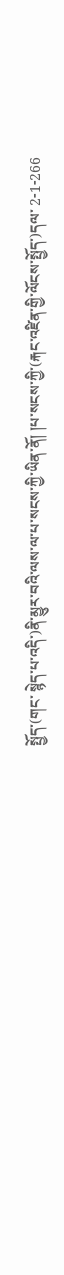སྤྱོད་(གང་ སྙེད་པ་འདི་)ནི་མྱུར་བའི་ལས་ལ་པ་སངས་ཀྱི་ཡིན་ནོ། །པ་སངས་ཀྱི་(རྐང་འཛིན་གྱི་ལོངས་སྤྱོད་)དལ་ 2-1-266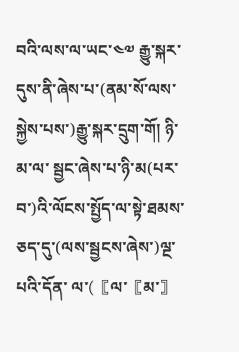བའི་ལས་ལ་ཡང་༤༧ རྒྱུ་སྐར་དུས་ནི་ཞེས་པ་(ནམ་སོ་ལས་སྐྱེས་པས་)རྒྱུ་སྐར་དྲུག་གོ། ཉི་མ་ལ་ སྦྱང་ཞེས་པ་ཉི་མ(པར་བ་)འི་ལོངས་སྤྱོད་ལ་སྟེ་ཐམས་ཅད་དུ་(ལས་སྦྱངས་ཞེས་)ལྔ་པའི་དོན་ ལ་(〚ལ་〚མ་〛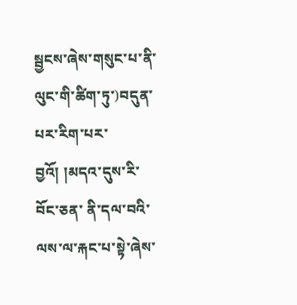སྦྱངས་ཞེས་གསུང་པ་ནི་ལུང་གི་ཚིག་ཏུ་)བདུན་པར་རིག་པར་བྱའོ། །མདའ་དུས་རི་བོང་ཅན་ ནི་དལ་བའི་ལས་ལ་རྐང་པ་སྟེ་ཞེས་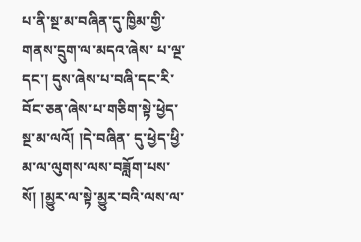པ་ནི་སྔ་མ་བཞིན་དུ་ཁྱིམ་གྱི་གནས་དྲུག་ལ་མདའ་ཞེས་ པ་ལྔ་དང་། དུས་ཞེས་པ་བཞི་དང་རི་བོང་ཅན་ཞེས་པ་གཅིག་སྟེ་ཕྱེད་སྔ་མ་ལའོ། །དེ་བཞིན་ དུ་ཕྱེད་ཕྱི་མ་ལ་ལུགས་ལས་བཟློག་པས་སོ། །མྱུར་ལ་སྟེ་མྱུར་བའི་ལས་ལ་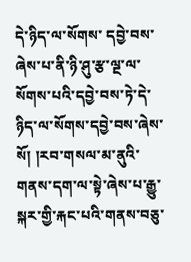དེ་ཉིད་ལ་སོགས་ དབྱེ་བས་ཞེས་པ་ནི་ཉི་ཤུ་རྩ་ལྔ་ལ་སོགས་པའི་དབྱེ་བས་ཏེ་དེ་ཉིད་ལ་སོགས་དབྱེ་བས་ཞེས་ སོ། །རབ་གསལ་མ་ནུའི་གནས་དག་ལ་སྟེ་ཞེས་པ་རྒྱུ་སྐར་གྱི་རྐང་པའི་གནས་བཅུ་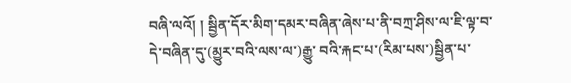བཞི་ལའོ། ། སྦྱིན་དོར་མིག་དམར་བཞིན་ཞེས་པ་ནི་བཀྲ་ཤིས་ལ་ཇི་ལྟ་བ་དེ་བཞིན་དུ་(མྱུར་བའི་ལས་ལ་)རྒྱུ་ བའི་རྐང་པ་(རིམ་པས་)སྦྱིན་པ་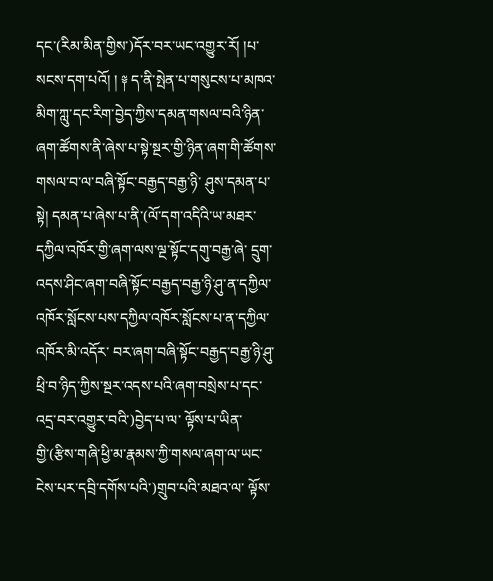དང་(རིམ་མིན་གྱིས་)དོར་བར་ཡང་འགྱུར་རོ། །པ་སངས་དག་པའོ། ། ༈ ད་ནི་སྤེན་པ་གསུངས་པ་མཁའ་མིག་ཀླུ་དང་རིག་བྱེད་ཀྱིས་དམན་གསལ་བའི་ཉིན་ ཞག་ཚོགས་ནི་ཞེས་པ་སྟེ་སྔར་གྱི་ཉིན་ཞག་གི་ཚོགས་གསལ་བ་ལ་བཞི་སྟོང་བརྒྱད་བརྒྱ་ཉི་ ཤུས་དམན་པ་སྟེ། དམན་པ་ཞེས་པ་ནི་(ལོ་དག་འདིའི་ཡ་མཐར་དཀྱིལ་འཁོར་གྱི་ཞག་ལས་ལྔ་སྟོང་དགུ་བརྒྱ་ཞེ་ དྲུག་འདས་ཤིང་ཞག་བཞི་སྟོང་བརྒྱད་བརྒྱ་ཉི་ཤུ་ན་དཀྱིལ་འཁོར་སློངས་པས་དཀྱིལ་འཁོར་སློངས་པ་ན་དཀྱིལ་འཁོར་མི་འདོར་ བར་ཞག་བཞི་སྟོང་བརྒྱད་བརྒྱ་ཉི་ཤུ་ཕྲི་བ་ཉིད་ཀྱིས་སྔར་འདས་པའི་ཞག་བསྲེས་པ་དང་འདྲ་བར་འགྱུར་བའི་)བྱེད་པ་ལ་ ལྟོས་པ་ཡིན་གྱི་(རྩིས་གཞི་ཕྱི་མ་རྣམས་ཀྱི་གསལ་ཞག་ལ་ཡང་ངེས་པར་དབྲི་དགོས་པའི་)གྲུབ་པའི་མཐའ་ལ་ ལྟོས་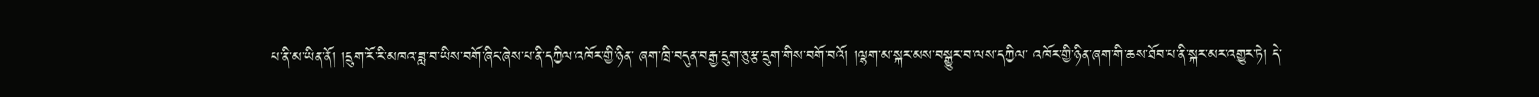པ་ནི་མ་ཡིན་ནོ། །དྲུག་རོ་རི་མཁའ་ཟླ་བ་ཡིས་བགོ་ཞིང་ཞེས་པ་ནི་དཀྱིལ་འཁོར་གྱི་ཉིན་ ཞག་ཁྲི་བདུན་བརྒྱ་དྲུག་ཅུ་རྩ་དྲུག་གིས་བགོ་བའོ། །ལྷག་མ་སྐར་མས་བསྒྱུར་བ་ལས་དཀྱིལ་ འཁོར་གྱི་ཉིན་ཞག་གི་ཆས་ཐོབ་པ་ནི་སྐར་མར་འགྱུར་ཏེ། དེ་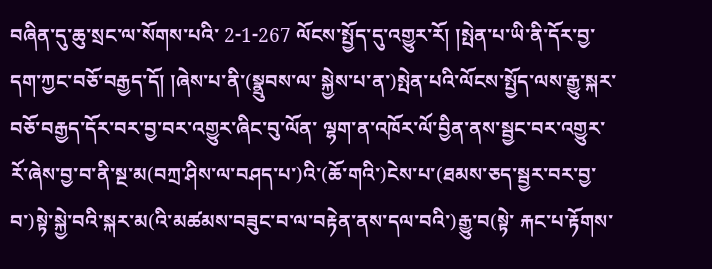བཞིན་དུ་ཆུ་སྲང་ལ་སོགས་པའི་ 2-1-267 ལོངས་སྤྱོད་དུ་འགྱུར་རོ། །སྤེན་པ་ཡི་ནི་དོར་བྱ་དག་ཀྱང་བཅོ་བརྒྱད་དོ། །ཞེས་པ་ནི་(སྣྲུབས་ལ་ སྐྱེས་པ་ན་)སྤེན་པའི་ལོངས་སྤྱོད་ལས་རྒྱུ་སྐར་བཅོ་བརྒྱད་དོར་བར་བྱ་བར་འགྱུར་ཞིང་བུ་ལོན་ ལྷག་ན་འཁོར་ལོ་བྱིན་ནས་སྦྱང་བར་འགྱུར་རོ་ཞེས་བྱ་བ་ནི་སྔ་མ(བཀྲ་ཤིས་ལ་བཤད་པ་)འི་(ཆོ་གའི་)ངེས་པ་(ཐམས་ཅད་སྦྱར་བར་བྱ་བ་)སྟེ་སྐྱེ་བའི་སྐར་མ(འི་མཚམས་བཟུང་བ་ལ་བརྟེན་ནས་དལ་བའི་)རྒྱུ་བ(སྟེ་ རྐང་པ་རྟོགས་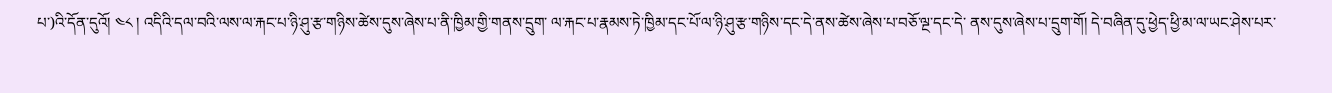པ་)འི་དོན་དུའོ། ༤༨ ། འདིའི་དལ་བའི་ལས་ལ་རྐང་པ་ཉི་ཤུ་རྩ་གཉིས་ཚེས་དུས་ཞེས་པ་ནི་ཁྱིམ་གྱི་གནས་དྲུག་ ལ་རྐང་པ་རྣམས་ཏེ་ཁྱིམ་དང་པོ་ལ་ཉི་ཤུ་རྩ་གཉིས་དང་དེ་ནས་ཚེས་ཞེས་པ་བཅོ་ལྔ་དང་དེ་ ནས་དུས་ཞེས་པ་དྲུག་གོ། དེ་བཞིན་དུ་ཕྱེད་ཕྱི་མ་ལ་ཡང་ཤེས་པར་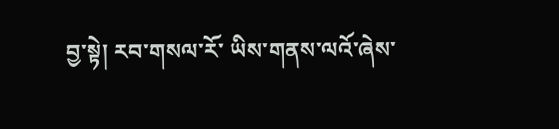བྱ་སྟེ། རབ་གསལ་རོ་ ཡིས་གནས་ལའོ་ཞེས་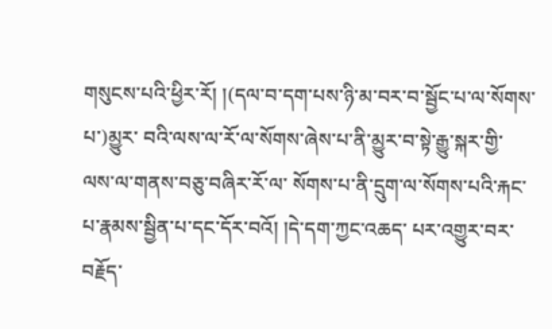གསུངས་པའི་ཕྱིར་རོ། །(དལ་བ་དག་པས་ཉི་མ་བར་བ་སྦྱོང་པ་ལ་སོགས་པ་)མྱུར་ བའི་ལས་ལ་རོ་ལ་སོགས་ཞེས་པ་ནི་མྱུར་བ་སྟེ་རྒྱུ་སྐར་གྱི་ལས་ལ་གནས་བཅུ་བཞིར་རོ་ལ་ སོགས་པ་ནི་དྲུག་ལ་སོགས་པའི་རྐང་པ་རྣམས་སྦྱིན་པ་དང་དོར་བའོ། །དེ་དག་ཀྱང་འཆད་ པར་འགྱུར་བར་བརྗོད་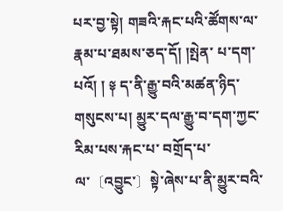པར་བྱ་སྟེ། གཟའི་རྐང་པའི་ཚོགས་ལ་རྣམ་པ་ཐམས་ཅད་དོ། །སྤེན་ པ་དག་པའོ། ། ༈ ད་ནི་རྒྱུ་བའི་མཚན་ཉིད་གསུངས་པ། མྱུར་དལ་རྒྱུ་བ་དག་ཀྱང་རིམ་པས་རྐང་པ་ བགྲོད་པ་ལ་〔འབྱུང་〕སྟེ་ཞེས་པ་ནི་མྱུར་བའི་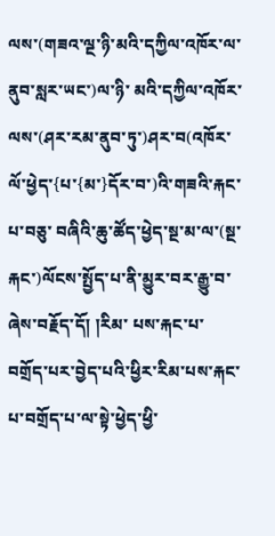ལས་(གཟའ་ལྔ་ཉི་མའི་དཀྱིལ་འཁོར་ལ་ནུབ་སླར་ཡང་)ལ་ཉི་ མའི་དཀྱིལ་འཁོར་ལས་(ཤར་རམ་ནུབ་ཏུ་)ཤར་བ(འཁོར་ལོ་ཕྱེད་{པ་{མ་}དོར་བ་)འི་གཟའི་རྐང་པ་བཅུ་ བཞིའི་ཆུ་ཚོད་ཕྱེད་སྔ་མ་ལ་(སྔ་རྐང་)ལོངས་སྤྱོད་པ་ནི་མྱུར་བར་རྒྱུ་བ་ཞེས་བརྗོད་དོ། །རིམ་ པས་རྐང་པ་བགྲོད་པར་བྱེད་པའི་ཕྱིར་རིམ་པས་རྐང་པ་བགྲོད་པ་ལ་སྟེ་ཕྱེད་ཕྱི་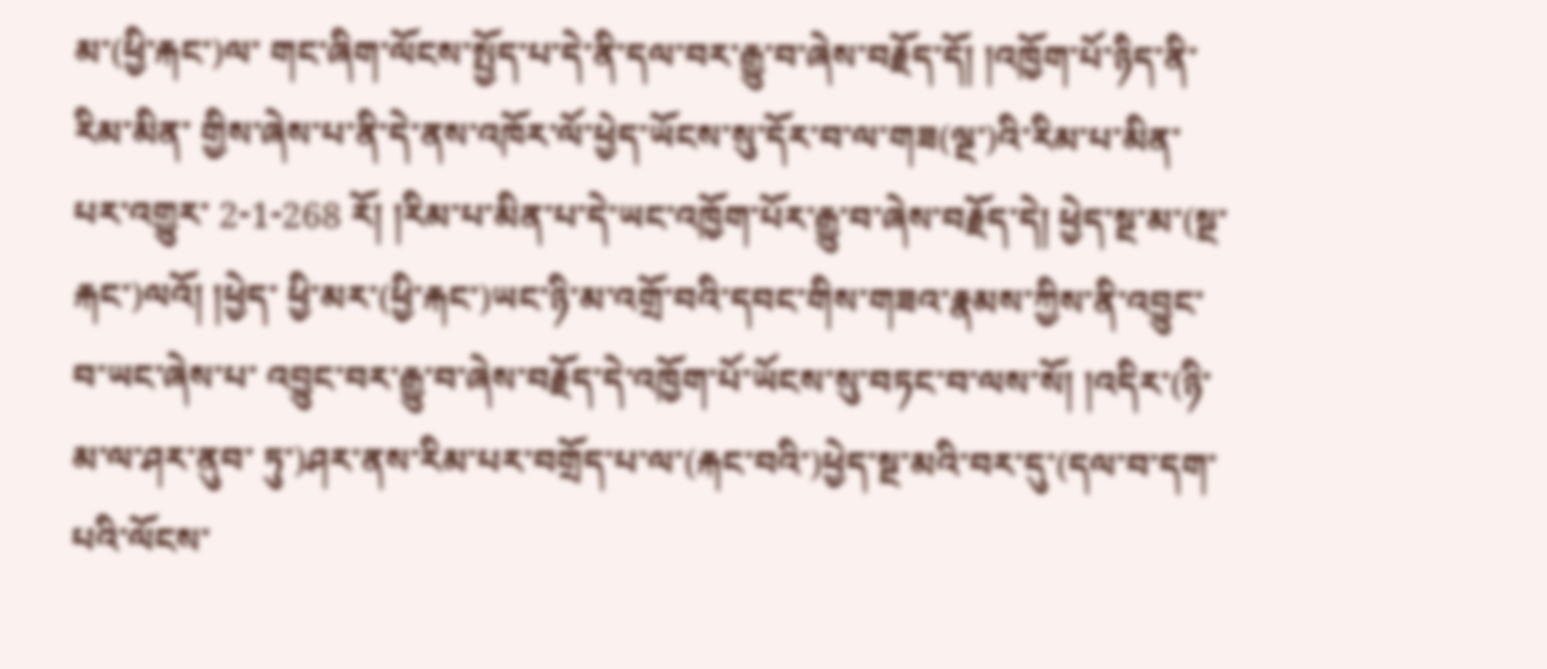མ་(ཕྱི་རྐང་)ལ་ གང་ཞིག་ལོངས་སྤྱོད་པ་དེ་ནི་དལ་བར་རྒྱུ་བ་ཞེས་བརྗོད་དོ། །འཁྱོག་པོ་ཉིད་ནི་རིམ་མིན་ གྱིས་ཞེས་པ་ནི་དེ་ནས་འཁོར་ལོ་ཕྱེད་ཡོངས་སུ་དོར་བ་ལ་གཟ(ལྔ་)འི་རིམ་པ་མིན་པར་འགྱུར་ 2-1-268 རོ། །རིམ་པ་མིན་པ་དེ་ཡང་འཁྱོག་པོར་རྒྱུ་བ་ཞེས་བརྗོད་དེ། ཕྱེད་སྔ་མ་(སྔ་རྐང་)ལའོ། །ཕྱེད་ ཕྱི་མར་(ཕྱི་རྐང་)ཡང་ཉི་མ་འགྲོ་བའི་དབང་གིས་གཟའ་རྣམས་ཀྱིས་ནི་འབྱུང་བ་ཡང་ཞེས་པ་ འབྱུང་བར་རྒྱུ་བ་ཞེས་བརྗོད་དེ་འཁྱོག་པོ་ཡོངས་སུ་བཏང་བ་ལས་སོ། །འདིར་(ཉི་མ་ལ་ཤར་ནུབ་ ཏུ་)ཤར་ནས་རིམ་པར་བགྲོད་པ་ལ་(རྐང་བའི་)ཕྱེད་སྔ་མའི་བར་དུ་(དལ་བ་དག་པའི་ལོངས་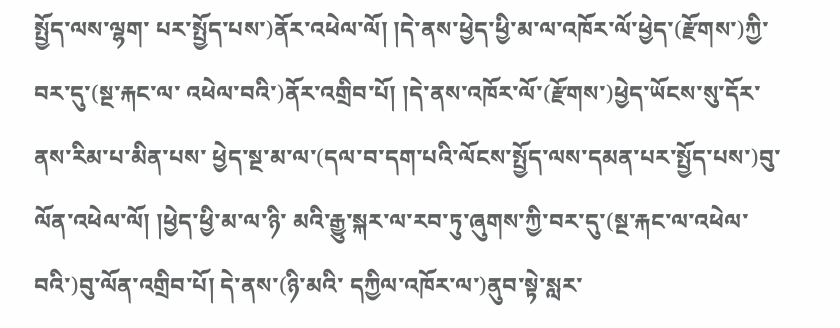སྤྱོད་ལས་ལྷག་ པར་སྤྱོད་པས་)ནོར་འཕེལ་ལོ། །དེ་ནས་ཕྱེད་ཕྱི་མ་ལ་འཁོར་ལོ་ཕྱེད་(རྫོགས་)ཀྱི་བར་དུ་(སྔ་རྐང་ལ་ འཕེལ་བའི་)ནོར་འགྲིབ་པོ། །དེ་ནས་འཁོར་ལོ་(རྫོགས་)ཕྱེད་ཡོངས་སུ་དོར་ནས་རིམ་པ་མིན་པས་ ཕྱེད་སྔ་མ་ལ་(དལ་བ་དག་པའི་ལོངས་སྤྱོད་ལས་དམན་པར་སྤྱོད་པས་)བུ་ལོན་འཕེལ་ལོ། །ཕྱེད་ཕྱི་མ་ལ་ཉི་ མའི་རྒྱུ་སྐར་ལ་རབ་ཏུ་ཞུགས་ཀྱི་བར་དུ་(སྔ་རྐང་ལ་འཕེལ་བའི་)བུ་ལོན་འགྲིབ་པོ། དེ་ནས་(ཉི་མའི་ དཀྱིལ་འཁོར་ལ་)ནུབ་སྟེ་སླར་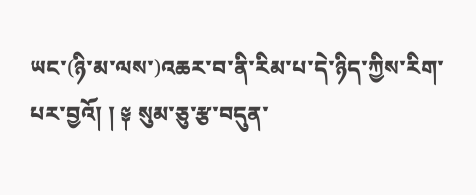ཡང་(ཉི་མ་ལས་)འཆར་བ་ནི་རིམ་པ་དེ་ཉིད་ཀྱིས་རིག་པར་བྱའོ། ། ༈ སུམ་ཅུ་རྩ་བདུན་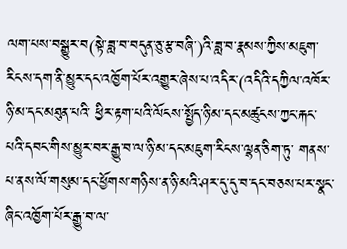ལག་པས་བསྒྱུར་བ(སྟེ་ཟླ་བ་བདུན་ཅུ་རྩ་བཞི་)འི་ཟླ་བ་རྣམས་ཀྱིས་མཇུག་ རིངས་དག་ནི་མྱུར་དང་འཁྱོག་པོར་འགྱུར་ཞེས་པ་འདིར་(འདིའི་དཀྱིལ་འཁོར་ཉི་མ་དང་མཐུན་པའི་ ཕྱིར་རྟག་པའི་ལོངས་སྤྱོད་ཉི་མ་དང་མཚུངས་ཀྱང་རྐང་པའི་དབང་གིས་མྱུར་བར་རྒྱུ་བ་ལ་ཉི་མ་དང་མཇུག་རིངས་ལྷན་ཅིག་ཏུ་ གནས་པ་ནས་ལོ་གསུམ་དང་ཕྱོགས་གཉིས་ན་ཉི་མའི་ཤར་དུ་དུ་བ་དང་བཅས་པར་སྣང་ཞིང་འཁྱོག་པོར་རྒྱུ་བ་ལ་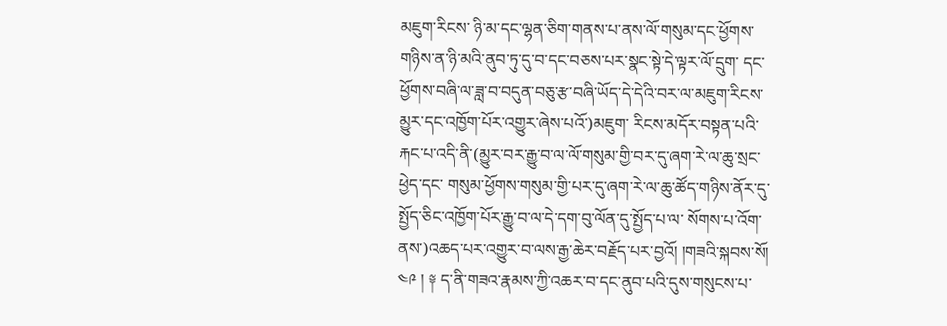མཇུག་རིངས་ ཉི་མ་དང་ལྷན་ཅིག་གནས་པ་ནས་ལོ་གསུམ་དང་ཕྱོགས་གཉིས་ན་ཉི་མའི་ནུབ་ཏུ་དུ་བ་དང་བཅས་པར་སྣང་སྟེ་དེ་ལྟར་ལོ་དྲུག་ དང་ཕྱོགས་བཞི་ལ་ཟླ་བ་བདུན་བཅུ་རྩ་བཞི་ཡོད་དེ་དེའི་བར་ལ་མཇུག་རིངས་མྱུར་དང་འཁྱོག་པོར་འགྱུར་ཞེས་པའོ་)མཇུག་ རིངས་མདོར་བསྟན་པའི་རྐང་པ་འདི་ནི་(མྱུར་བར་རྒྱུ་བ་ལ་ལོ་གསུམ་གྱི་བར་དུ་ཞག་རེ་ལ་ཆུ་སྲང་ཕྱེད་དང་ གསུམ་ཕྱོགས་གསུམ་གྱི་པར་དུ་ཞག་རེ་ལ་ཆུ་ཚོད་གཉིས་ནོར་དུ་སྤྱོད་ཅིང་འཁྱོག་པོར་རྒྱུ་བ་ལ་དེ་དག་བུ་ལོན་དུ་སྤྱོད་པ་ལ་ སོགས་པ་འོག་ནས་)འཆད་པར་འགྱུར་བ་ལས་རྒྱ་ཆེར་བརྗོད་པར་བྱའོ། །གཟའི་སྐབས་སོ། ༤༩ ། ༈ ད་ནི་གཟའ་རྣམས་ཀྱི་འཆར་བ་དང་ནུབ་པའི་དུས་གསུངས་པ་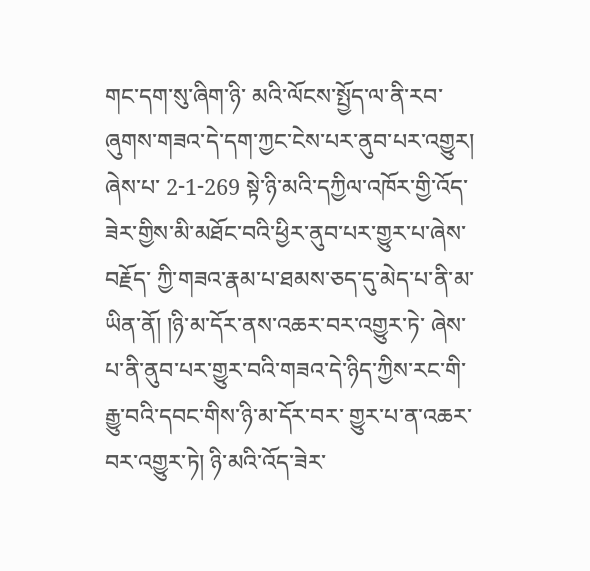གང་དག་སུ་ཞིག་ཉི་ མའི་ལོངས་སྤྱོད་ལ་ནི་རབ་ཞུགས་གཟའ་དེ་དག་ཀྱང་ངེས་པར་ནུབ་པར་འགྱུར། ཞེས་པ་ 2-1-269 སྟེ་ཉི་མའི་དཀྱིལ་འཁོར་གྱི་འོད་ཟེར་གྱིས་མི་མཐོང་བའི་ཕྱིར་ནུབ་པར་གྱུར་པ་ཞེས་བརྗོད་ ཀྱི་གཟའ་རྣམ་པ་ཐམས་ཅད་དུ་མེད་པ་ནི་མ་ཡིན་ནོ། །ཉི་མ་དོར་ནས་འཆར་བར་འགྱུར་ཏེ་ ཞེས་པ་ནི་ནུབ་པར་གྱུར་བའི་གཟའ་དེ་ཉིད་ཀྱིས་རང་གི་རྒྱུ་བའི་དབང་གིས་ཉི་མ་དོར་བར་ གྱུར་པ་ན་འཆར་བར་འགྱུར་ཏེ། ཉི་མའི་འོད་ཟེར་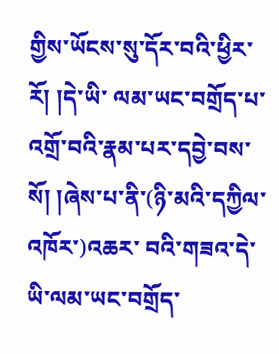གྱིས་ཡོངས་སུ་དོར་བའི་ཕྱིར་རོ། །དེ་ཡི་ ལམ་ཡང་བགྲོད་པ་འགྲོ་བའི་རྣམ་པར་དབྱེ་བས་སོ། །ཞེས་པ་ནི་(ཉི་མའི་དཀྱིལ་འཁོར་)འཆར་ བའི་གཟའ་དེ་ཡི་ལམ་ཡང་བགྲོད་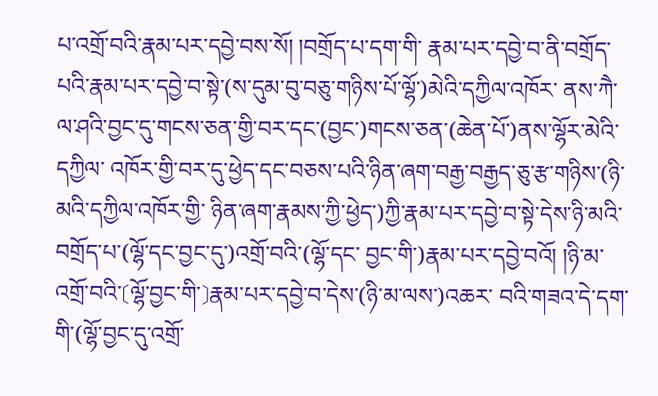པ་འགྲོ་བའི་རྣམ་པར་དབྱེ་བས་སོ། །བགྲོད་པ་དག་གི་ རྣམ་པར་དབྱེ་བ་ནི་བགྲོད་པའི་རྣམ་པར་དབྱེ་བ་སྟེ་(ས་དུམ་བུ་བཅུ་གཉིས་པོ་ལྷོ་)མེའི་དཀྱིལ་འཁོར་ ནས་ཀཻ་ལ་ཤའི་བྱང་དུ་གངས་ཅན་གྱི་བར་དང་(བྱང་)གངས་ཅན་(ཆེན་པོ་)ནས་ལྷོར་མེའི་དཀྱིལ་ འཁོར་གྱི་བར་དུ་ཕྱེད་དང་བཅས་པའི་ཉིན་ཞག་བརྒྱ་བརྒྱད་ཅུ་རྩ་གཉིས་(ཉི་མའི་དཀྱིལ་འཁོར་གྱི་ ཉིན་ཞག་རྣམས་ཀྱི་ཕྱེད་)ཀྱི་རྣམ་པར་དབྱེ་བ་སྟེ་དེས་ཉི་མའི་བགྲོད་པ་(ལྷོ་དང་བྱང་དུ་)འགྲོ་བའི་(ལྷོ་དང་ བྱང་གི་)རྣམ་པར་དབྱེ་བའོ། །ཉི་མ་འགྲོ་བའི་〔ལྷོ་བྱང་གི་〕རྣམ་པར་དབྱེ་བ་དེས་(ཉི་མ་ལས་)འཆར་ བའི་གཟའ་དེ་དག་གི་(ལྷོ་བྱང་དུ་འགྲོ་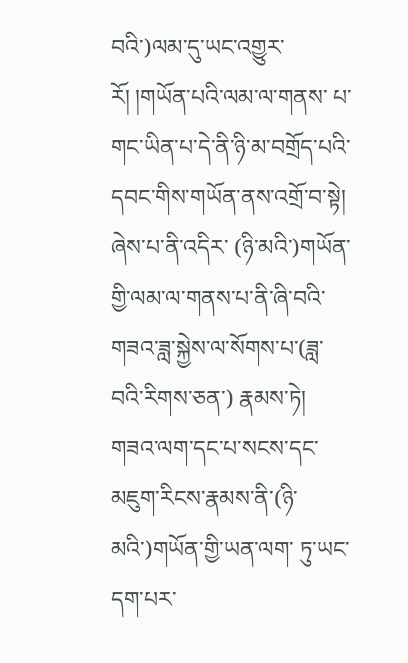བའི་)ལམ་དུ་ཡང་འགྱུར་རོ། །གཡོན་པའི་ལམ་ལ་གནས་ པ་གང་ཡིན་པ་དེ་ནི་ཉི་མ་བགྲོད་པའི་དབང་གིས་གཡོན་ནས་འགྲོ་བ་སྟེ། ཞེས་པ་ནི་འདིར་ (ཉི་མའི་)གཡོན་གྱི་ལམ་ལ་གནས་པ་ནི་ཞི་བའི་གཟའ་ཟླ་སྐྱེས་ལ་སོགས་པ་(ཟླ་བའི་རིགས་ཅན་) རྣམས་ཏེ། གཟའ་ལག་དང་པ་སངས་དང་མཇུག་རིངས་རྣམས་ནི་(ཉི་མའི་)གཡོན་གྱི་ཡན་ལག་ ཏུ་ཡང་དག་པར་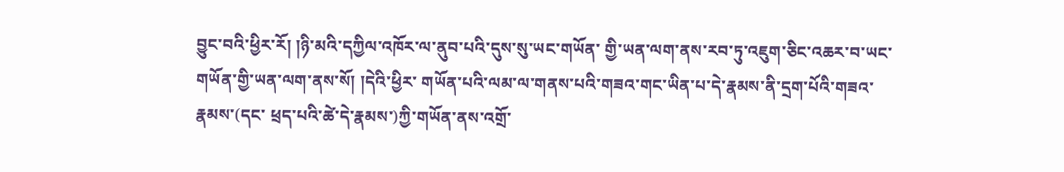བྱུང་བའི་ཕྱིར་རོ། །ཉི་མའི་དཀྱིལ་འཁོར་ལ་ནུབ་པའི་དུས་སུ་ཡང་གཡོན་ གྱི་ཡན་ལག་ནས་རབ་ཏུ་འཇུག་ཅིང་འཆར་བ་ཡང་གཡོན་གྱི་ཡན་ལག་ནས་སོ། །དེའི་ཕྱིར་ གཡོན་པའི་ལམ་ལ་གནས་པའི་གཟའ་གང་ཡིན་པ་དེ་རྣམས་ནི་དྲག་པོའི་གཟའ་རྣམས་(དང་ ཕྲད་པའི་ཚེ་དེ་རྣམས་)ཀྱི་གཡོན་ནས་འགྲོ་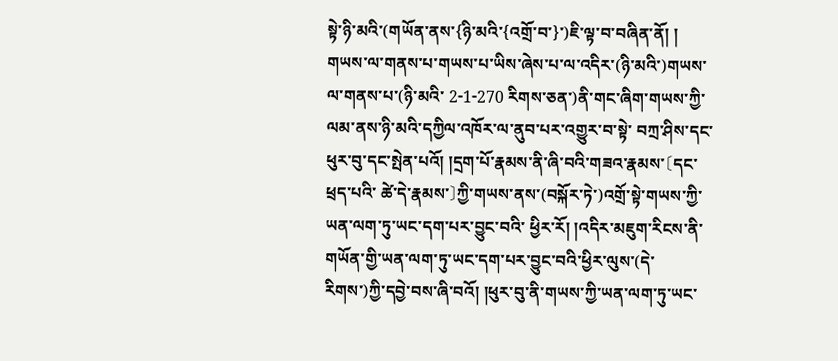སྟེ་ཉི་མའི་(གཡོན་ནས་{ཉི་མའི་{འགྲོ་བ་}་)ཇི་ལྟ་བ་བཞིན་ནོ། ། གཡས་ལ་གནས་པ་གཡས་པ་ཡིས་ཞེས་པ་ལ་འདིར་(ཉི་མའི་)གཡས་ལ་གནས་པ་(ཉི་མའི་ 2-1-270 རིགས་ཅན་)ནི་གང་ཞིག་གཡས་ཀྱི་ལམ་ནས་ཉི་མའི་དཀྱིལ་འཁོར་ལ་ནུབ་པར་འགྱུར་བ་སྟེ་ བཀྲ་ཤིས་དང་ཕུར་བུ་དང་སྤེན་པའོ། །དྲག་པོ་རྣམས་ནི་ཞི་བའི་གཟའ་རྣམས་〔དང་ཕྲད་པའི་ ཚེ་དེ་རྣམས་〕ཀྱི་གཡས་ནས་(བསྐོར་ཏེ་)འགྲོ་སྟེ་གཡས་ཀྱི་ཡན་ལག་ཏུ་ཡང་དག་པར་བྱུང་བའི་ ཕྱིར་རོ། །འདིར་མཇུག་རིངས་ནི་གཡོན་གྱི་ཡན་ལག་ཏུ་ཡང་དག་པར་བྱུང་བའི་ཕྱིར་ལུས་(དེ་ རིགས་)ཀྱི་དབྱེ་བས་ཞི་བའོ། །ཕུར་བུ་ནི་གཡས་ཀྱི་ཡན་ལག་ཏུ་ཡང་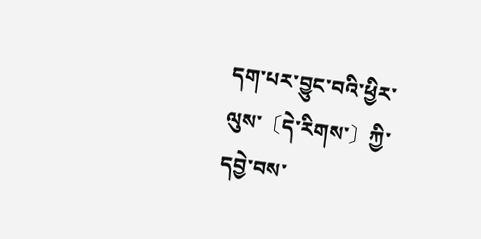དག་པར་བྱུང་བའི་ཕྱིར་ ལུས་〔དེ་རིགས་〕ཀྱི་དབྱེ་བས་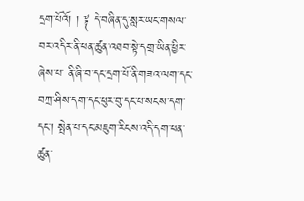དྲག་པོའོ། ། ༈ དེ་བཞིན་དུ་སླར་ཡང་གསལ་བར་འདིར་ནི་ཕན་ཚུན་འཐབ་སྟེ་དགྲ་ཡིན་ཕྱིར་ཞེས་པ་ ནི་ཞི་བ་དང་དྲག་པོ་ནི་གཟའ་ལག་དང་བཀྲ་ཤིས་དག་དང་ཕུར་བུ་དང་པ་སངས་དག་དང་། སྤེན་པ་དང་མཇུག་རིངས་འདི་དག་ཕན་ཚུན་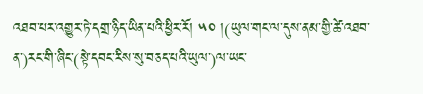འཐབ་པར་འགྱུར་ཏེ་དགྲ་ཉིད་ཡིན་པའི་ཕྱིར་རོ། ༥༠ །(ཡུལ་གང་ལ་དུས་ནམ་གྱི་ཚེ་འཐབ་ན་)རང་གི་ཞིང་(སྟེ་དབང་རིས་སུ་བཅད་པའི་ཡུལ་)ལ་ཡང་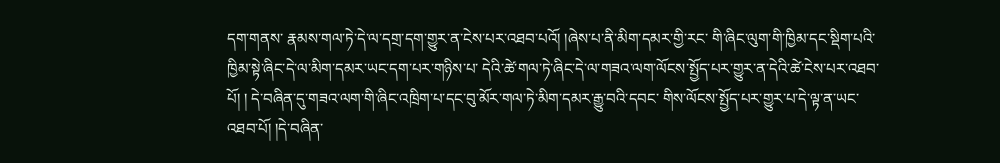དག་གནས་ རྣམས་གལ་ཏེ་དེ་ལ་དགྲ་དག་གྱུར་ན་ངེས་པར་འཐབ་པའོ། །ཞེས་པ་ནི་མིག་དམར་གྱི་རང་ གི་ཞིང་ལུག་གི་ཁྱིམ་དང་སྡིག་པའི་ཁྱིམ་སྟེ་ཞིང་དེ་ལ་མིག་དམར་ཡང་དག་པར་གཉིས་པ་ དེའི་ཚེ་གལ་ཏེ་ཞིང་དེ་ལ་གཟའ་ལག་ལོངས་སྤྱོད་པར་གྱུར་ན་དེའི་ཚེ་ངེས་པར་འཐབ་པོ། ། དེ་བཞིན་དུ་གཟའ་ལག་གི་ཞིང་འཁྲིག་པ་དང་བུ་མོར་གལ་ཏེ་མིག་དམར་རྒྱུ་བའི་དབང་ གིས་ལོངས་སྤྱོད་པར་གྱུར་པ་དེ་ལྟ་ན་ཡང་འཐབ་པོ། །དེ་བཞིན་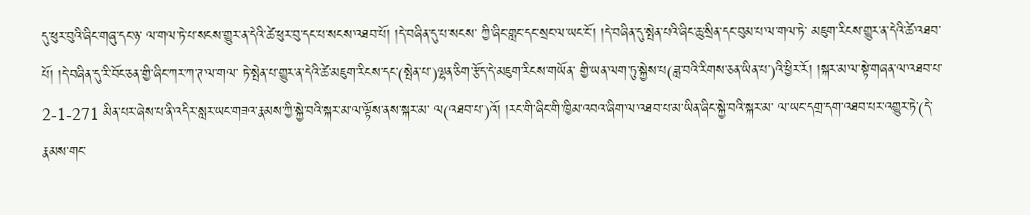དུ་ཕུར་བུའི་ཞིང་གཞུ་དང་ཉ་ ལ་གལ་ཏེ་པ་སངས་གྱུར་ན་དེའི་ཚེ་ཕུར་བུ་དང་པ་སངས་འཐབ་པོ། །དེ་བཞིན་དུ་པ་སངས་ ཀྱི་ཞིང་གླང་དང་སྲང་ལ་ཡང་ངོ་། །དེ་བཞིན་དུ་སྤེན་པའི་ཞིང་ཆུ་སྲིན་དང་བུམ་པ་ལ་གལ་ཏེ་ མཇུག་རིངས་གྱུར་ན་དེའི་ཚེ་འཐབ་པོ། །དེ་བཞིན་དུ་རི་བོང་ཅན་གྱི་ཞིང་ཀར་ཀ་ཊ་ལ་གལ་ ཏེ་སྤེན་པ་གྱུར་ན་དེའི་ཚེ་མཇུག་རིངས་དང་(སྤེན་པ་)ལྷན་ཅིག་རྩོད་དེ་མཇུག་རིངས་གཡོན་ གྱི་ཡན་ལག་ཏུ་སྐྱེས་པ(ཟླ་བའི་རིགས་ཅན་ཡིན་པ་)འི་ཕྱིར་རོ། །སྐར་མ་ལ་སྟེ་གཞན་ལ་འཐབ་པ་ 2-1-271 མིན་པར་ཞེས་པ་ནི་འདིར་སླར་ཡང་གཟའ་རྣམས་ཀྱི་སྐྱེ་བའི་སྐར་མ་ལ་ལྟོས་ནས་སྐར་མ་ ལ(འཐབ་པ་)འོ། །རང་གི་ཞིང་གི་ཁྱིམ་འབའ་ཞིག་ལ་འཐབ་པ་མ་ཡིན་ཞིང་སྐྱེ་བའི་སྐར་མ་ ལ་ཡང་དགྲ་དག་འཐབ་པར་འགྱུར་ཏེ་(དེ་རྣམས་གང་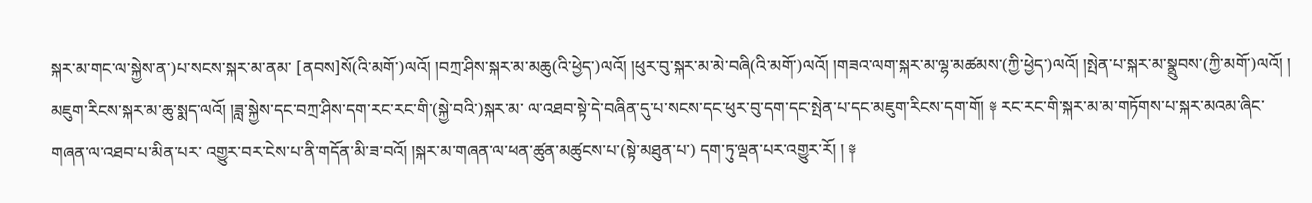སྐར་མ་གང་ལ་སྐྱེས་ན་)པ་སངས་སྐར་མ་ནམ་ [ནབས]སོ(འི་མགོ་)ལའོ། །བཀྲ་ཤིས་སྐར་མ་མཆུ(འི་ཕྱེད་)ལའོ། །ཕུར་བུ་སྐར་མ་མེ་བཞི(འི་མགོ་)ལའོ། །གཟའ་ལག་སྐར་མ་ལྷ་མཚམས་(ཀྱི་ཕྱེད་)ལའོ། །སྤེན་པ་སྐར་མ་སྣྲུབས་(ཀྱི་མགོ་)ལའོ། ། མཇུག་རིངས་སྐར་མ་ཆུ་སྨད་ལའོ། །ཟླ་སྐྱེས་དང་བཀྲ་ཤིས་དག་རང་རང་གི་(སྐྱེ་བའི་)སྐར་མ་ ལ་འཐབ་སྟེ་དེ་བཞིན་དུ་པ་སངས་དང་ཕུར་བུ་དག་དང་སྤེན་པ་དང་མཇུག་རིངས་དག་གོ། ༈ རང་རང་གི་སྐར་མ་མ་གཏོགས་པ་སྐར་མའམ་ཞིང་གཞན་ལ་འཐབ་པ་མིན་པར་ འགྱུར་བར་ངེས་པ་ནི་གདོན་མི་ཟ་བའོ། །སྐར་མ་གཞན་ལ་ཕན་ཚུན་མཚུངས་པ་(སྟེ་མཐུན་པ་) དག་ཏུ་ལྡན་པར་འགྱུར་རོ། ། ༈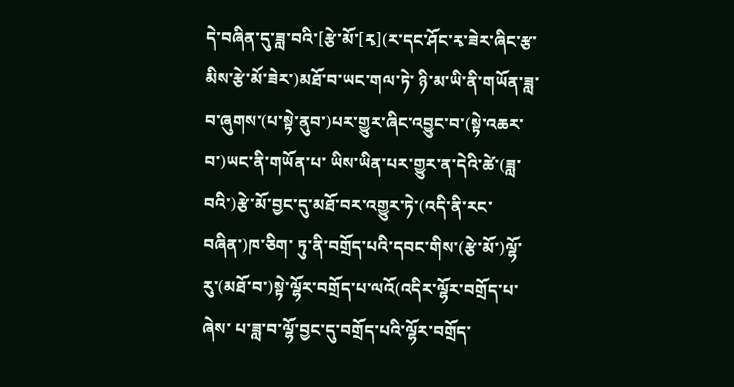དེ་བཞིན་དུ་ཟླ་བའི་[རྩེ་མོ་[རྭ](ར་དང་ཤོང་རྭ་ཟེར་ཞིང་རྩ་མིས་རྩེ་མོ་ཟེར་)མཐོ་བ་ཡང་གལ་ཏེ་ ཉི་མ་ཡི་ནི་གཡོན་ཟླ་བ་ཞུགས་(པ་སྟེ་ནུབ་)པར་གྱུར་ཞིང་འབྱུང་བ་(སྟེ་འཆར་བ་)ཡང་ནི་གཡོན་པ་ ཡིས་ཡིན་པར་གྱུར་ན་དེའི་ཚེ་(ཟླ་བའི་)རྩེ་མོ་བྱང་དུ་མཐོ་བར་འགྱུར་ཏེ་(འདི་ནི་རང་བཞིན་)ཁ་ཅིག་ ཏུ་ནི་བགྲོད་པའི་དབང་གིས་(རྩེ་མོ་)ལྷོ་རུ་(མཐོ་བ་)སྟེ་ལྷོར་བགྲོད་པ་ལའོ(འདིར་ལྷོར་བགྲོད་པ་ཞེས་ པ་ཟླ་བ་ལྷོ་བྱང་དུ་བགྲོད་པའི་ལྷོར་བགྲོད་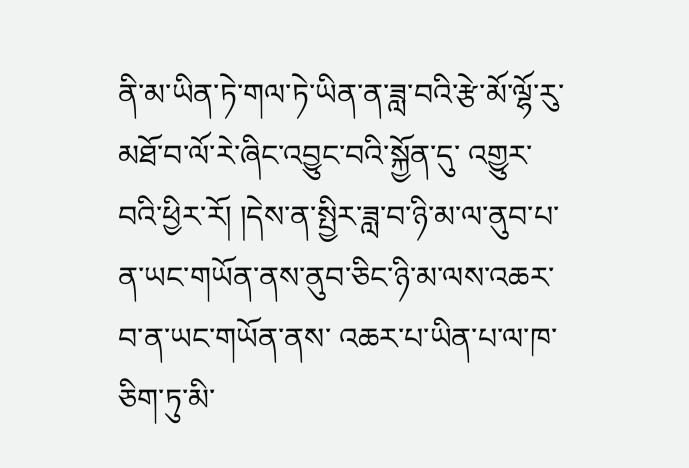ནི་མ་ཡིན་ཏེ་གལ་ཏེ་ཡིན་ན་ཟླ་བའི་རྩེ་མོ་ལྷོ་རུ་མཐོ་བ་ལོ་རེ་ཞིང་འབྱུང་བའི་སྐྱོན་དུ་ འགྱུར་བའི་ཕྱིར་རོ། །དེས་ན་སྤྱིར་ཟླ་བ་ཉི་མ་ལ་ནུབ་པ་ན་ཡང་གཡོན་ནས་ནུབ་ཅིང་ཉི་མ་ལས་འཆར་བ་ན་ཡང་གཡོན་ནས་ འཆར་པ་ཡིན་པ་ལ་ཁ་ཅིག་ཏུ་མི་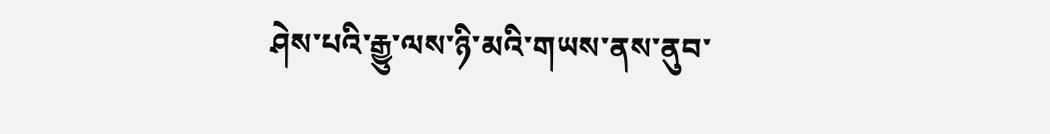ཤེས་པའི་རྒྱུ་ལས་ཉི་མའི་གཡས་ནས་ནུབ་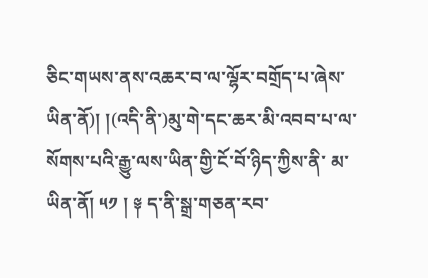ཅིང་གཡས་ནས་འཆར་བ་ལ་ལྷོར་བགྲོད་པ་ཞེས་ ཡིན་ནོ)། །(འདི་ནི་)མུ་གེ་དང་ཆར་མི་འབབ་པ་ལ་སོགས་པའི་རྒྱུ་ལས་ཡིན་གྱི་ངོ་བོ་ཉིད་ཀྱིས་ནི་ མ་ཡིན་ནོ། ༥༡ ། ༈ ད་ནི་སྒྲ་གཅན་རབ་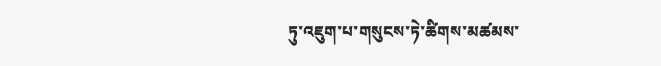ཏུ་འཇུག་པ་གསུངས་ཏེ་ཚིགས་མཚམས་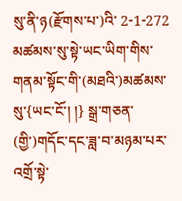སུ་ནི་ཉ(རྫོགས་པ་)འི་ 2-1-272 མཚམས་སུ་སྟེ་ཡང་ཡིག་གིས་གནམ་སྟོང་གི་(མཐའི་)མཚམས་སུ་{ཡང་ངོ་། །} སྒྲ་གཅན་ (གྱི་)གདོང་དང་ཟླ་བ་མཉམ་པར་འགྲོ་སྟེ་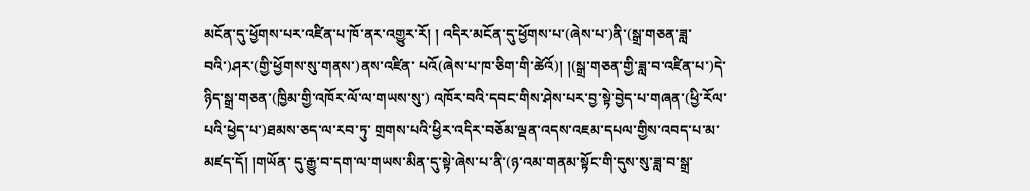མངོན་དུ་ཕྱོགས་པར་འཛིན་པ་ཁོ་ནར་འགྱུར་རོ། ། འདིར་མངོན་དུ་ཕྱོགས་པ་(ཞེས་པ་)ནི་(སྒྲ་གཅན་ཟླ་བའི་)ཤར་(གྱི་ཕྱོགས་སུ་གནས་)ནས་འཛིན་ པའོ(ཞེས་པ་ཁ་ཅིག་གི་ཚེའོ)། །(སྒྲ་གཅན་གྱི་ཟླ་བ་འཛིན་པ་)དེ་ཉིད་སྒྲ་གཅན་(ཁྱིམ་གྱི་འཁོར་ལོ་ལ་གཡས་སུ་) འཁོར་བའི་དབང་གིས་ཤེས་པར་བྱ་སྟེ་བྱེད་པ་གཞན་(ཕྱི་རོལ་པའི་ཕྱེད་པ་)ཐམས་ཅད་ལ་རབ་ཏུ་ གྲགས་པའི་ཕྱིར་འདིར་བཅོམ་ལྡན་འདས་འཇམ་དཔལ་གྱིས་འབད་པ་མ་མཛད་དོ། །གཡོན་ དུ་རྒྱུ་བ་དག་ལ་གཡས་མིན་དུ་སྟེ་ཞེས་པ་ནི་(ཉ་འམ་གནམ་སྟོང་གི་དུས་སུ་ཟླ་བ་སྒྲ་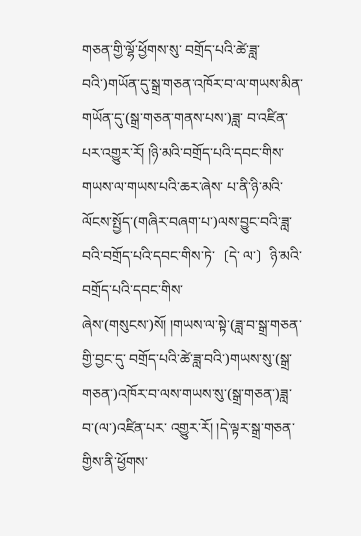གཅན་གྱི་ལྷོ་ཕྱོགས་སུ་ བགྲོད་པའི་ཚེ་ཟླ་བའི་)གཡོན་དུ་སྒྲ་གཅན་འཁོར་བ་ལ་གཡས་མིན་གཡོན་དུ་(སྒྲ་གཅན་གནས་པས་)ཟླ་ བ་འཛིན་པར་འགྱུར་རོ། །ཉི་མའི་བགྲོད་པའི་དབང་གིས་གཡས་ལ་གཡས་པའི་ཆར་ཞེས་ པ་ནི་ཉི་མའི་ལོངས་སྤྱོད་(གཞིར་བཞག་པ་)ལས་བྱུང་བའི་ཟླ་བའི་བགྲོད་པའི་དབང་གིས་ཏེ་〔དེ་ ལ་〕ཉི་མའི་བགྲོད་པའི་དབང་གིས་ཞེས་(གསུངས་)སོ། །གཡས་ལ་སྟེ་(ཟླ་བ་སྒྲ་གཅན་གྱི་བྱང་དུ་ བགྲོད་པའི་ཚེ་ཟླ་བའི་)གཡས་སུ་(སྒྲ་གཅན་)འཁོར་བ་ལས་གཡས་སུ་(སྒྲ་གཅན་)ཟླ་བ་(ལ་)འཛིན་པར་ འགྱུར་རོ། །དེ་ལྟར་སྒྲ་གཅན་གྱིས་ནི་ཕྱོགས་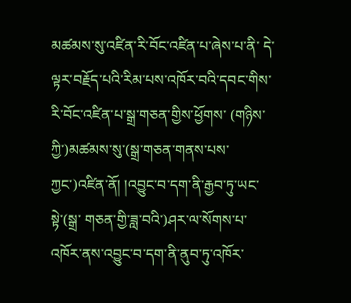མཚམས་སུ་འཛིན་རི་བོང་འཛིན་པ་ཞེས་པ་ནི་ དེ་ལྟར་བརྗོད་པའི་རིམ་པས་འཁོར་བའི་དབང་གིས་རི་བོང་འཛིན་པ་སྒྲ་གཅན་གྱིས་ཕྱོགས་ (གཉིས་ཀྱི་)མཚམས་སུ་(སྒྲ་གཅན་གནས་པས་ཀྱང་)འཛིན་ནོ། །འབྱུང་བ་དག་ནི་རྒྱབ་ཏུ་ཡང་སྟེ་(སྒྲ་ གཅན་གྱི་ཟླ་བའི་)ཤར་ལ་སོགས་པ་འཁོར་ནས་འབྱུང་བ་དག་ནི་ནུབ་ཏུ་འཁོར་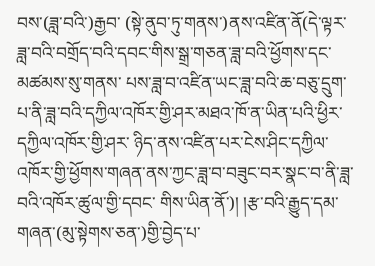བས་(ཟླ་བའི་)རྒྱབ་ (སྟེ་ནུབ་ཏུ་གནས་)ནས་འཛིན་ནོ(དེ་ལྟར་ཟླ་བའི་བགྲོད་བའི་དབང་གིས་སྒྲ་གཅན་ཟླ་བའི་ཕྱོགས་དང་མཚམས་སུ་གནས་ པས་ཟླ་བ་འཛིན་ཡང་ཟླ་བའི་ཆ་བཅུ་དྲུག་པ་ནི་ཟླ་བའི་དཀྱིལ་འཁོར་གྱི་ཤར་མཐའ་ཁོ་ན་ཡིན་པའི་ཕྱིར་དཀྱིལ་འཁོར་གྱི་ཤར་ ཉིད་ནས་འཛིན་པར་ངེས་ཤིང་དཀྱིལ་འཁོར་གྱི་ཕྱོགས་གཞན་ནས་ཀྱང་ཟླ་བ་བཟུང་བར་སྣང་བ་ནི་ཟླ་བའི་འཁོར་ཚུལ་གྱི་དབང་ གིས་ཡིན་ནོ་)། །རྩ་བའི་རྒྱུད་དམ་གཞན་(མུ་སྟེགས་ཅན་)གྱི་བྱེད་པ་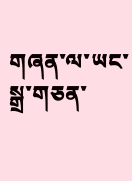གཞན་ལ་ཡང་སྒྲ་གཅན་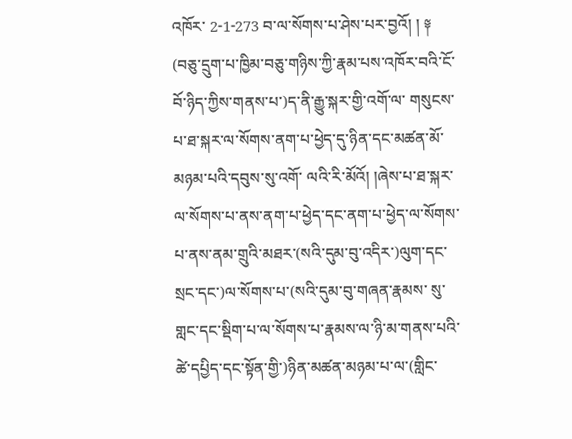འཁོར་ 2-1-273 བ་ལ་སོགས་པ་ཤེས་པར་བྱའོ། ། ༈ (བཅུ་དྲུག་པ་ཁྱིམ་བཅུ་གཉིས་ཀྱི་རྣམ་པས་འཁོར་བའི་ངོ་བོ་ཉིད་ཀྱིས་གནས་པ་)ད་ནི་རྒྱུ་སྐར་གྱི་འགོ་ལ་ གསུངས་པ་ཐ་སྐར་ལ་སོགས་ནག་པ་ཕྱེད་དུ་ཉིན་དང་མཚན་མོ་མཉམ་པའི་དབུས་སུ་འགོ་ ལའི་རི་མོའོ། །ཞེས་པ་ཐ་སྐར་ལ་སོགས་པ་ནས་ནག་པ་ཕྱེད་དང་ནག་པ་ཕྱེད་ལ་སོགས་ པ་ནས་ནམ་གྲུའི་མཐར་(སའི་དུམ་བུ་འདིར་)ལུག་དང་སྲང་དང་)ལ་སོགས་པ་(སའི་དུམ་བུ་གཞན་རྣམས་ སུ་གླང་དང་སྡིག་པ་ལ་སོགས་པ་རྣམས་ལ་ཉི་མ་གནས་པའི་ཚེ་དཔྱིད་དང་སྟོན་གྱི་)ཉིན་མཚན་མཉམ་པ་ལ་(གླིང་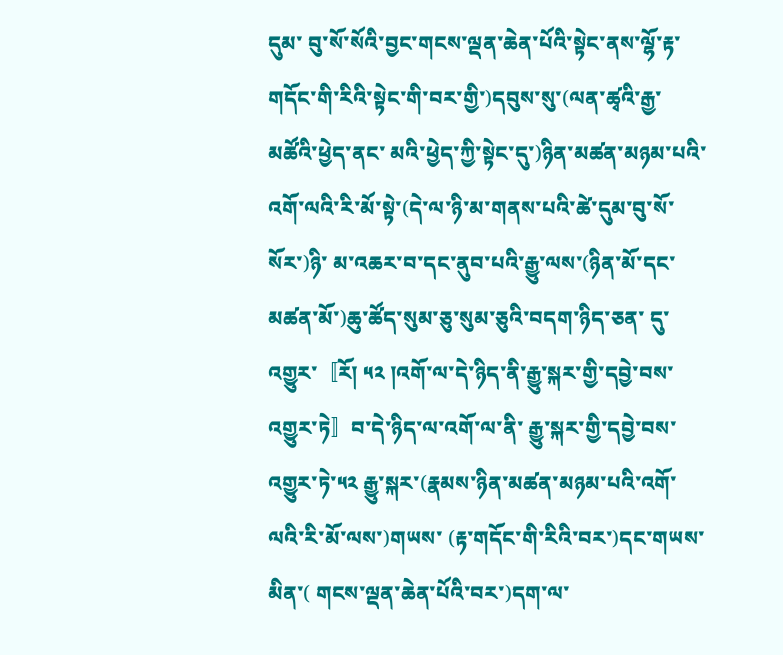དུམ་ བུ་སོ་སོའི་བྱང་གངས་ལྡན་ཆེན་པོའི་སྟེང་ནས་ལྷོ་རྟ་གདོང་གི་རིའི་སྟེང་གི་བར་གྱི་)དབུས་སུ་(ལན་ཚྭའི་རྒྱ་མཚོའི་ཕྱེད་ནང་ མའི་ཕྱེད་ཀྱི་སྟེང་དུ་)ཉིན་མཚན་མཉམ་པའི་འགོ་ལའི་རི་མོ་སྟེ་(དེ་ལ་ཉི་མ་གནས་པའི་ཚེ་དུམ་བུ་སོ་སོར་)ཉི་ མ་འཆར་བ་དང་ནུབ་པའི་རྒྱུ་ལས་(ཉིན་མོ་དང་མཚན་མོ་)ཆུ་ཚོད་སུམ་ཅུ་སུམ་ཅུའི་བདག་ཉིད་ཅན་ དུ་འགྱུར་〚རོ། ༥༢ །འགོ་ལ་དེ་ཉིད་ནི་རྒྱུ་སྐར་གྱི་དབྱེ་བས་འགྱུར་ཏེ〛བ་དེ་ཉིད་ལ་འགོ་ལ་ནི་ རྒྱུ་སྐར་གྱི་དབྱེ་བས་འགྱུར་ཏེ་༥༢ རྒྱུ་སྐར་(རྣམས་ཉིན་མཚན་མཉམ་པའི་འགོ་ལའི་རི་མོ་ལས་)གཡས་ (རྟ་གདོང་གི་རིའི་བར་)དང་གཡས་མིན་( གངས་ལྡན་ཆེན་པོའི་བར་)དག་ལ་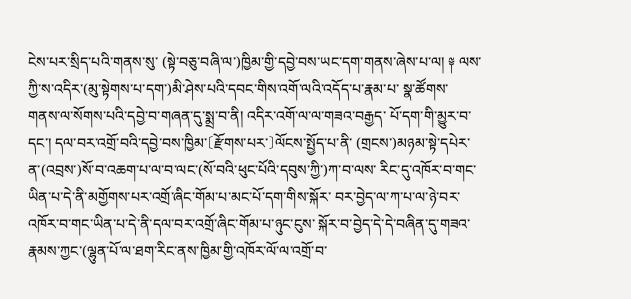ངེས་པར་སྲིད་པའི་གནས་སུ་ (སྟེ་བཅུ་བཞི་ལ་)ཁྱིམ་གྱི་དབྱེ་བས་ཡང་དག་གནས་ཞེས་པ་ལ། ༈ ལས་ཀྱི་ས་འདིར་(མུ་སྟེགས་པ་དག་)མི་ཤེས་པའི་དབང་གིས་འགོ་ལའི་འདོད་པ་རྣམ་པ་ སྣ་ཚོགས་གནས་ལ་སོགས་པའི་དབྱེ་བ་གཞན་དུ་སྨྲ་བ་ནི། འདིར་འགོ་ལ་ལ་གཟའ་བརྒྱད་ པོ་དག་གི་མྱུར་བ་དང་། དལ་བར་འགྲོ་བའི་དབྱེ་བས་ཁྱིམ་〔རྫོགས་པར་〕ལོངས་སྤྱོད་པ་ནི་ (གྲངས་)མཉམ་སྟེ་དཔེར་ན་(འབྲས་)སོ་བ་འཆག་པ་ལ་བ་ལང་(སོ་བའི་ཕུང་པོའི་དབུས་ཀྱི་)ཀ་བ་ལས་ རིང་དུ་འཁོར་བ་གང་ཡིན་པ་དེ་ནི་མགྱོགས་པར་འགྲོ་ཞིང་གོམ་པ་མང་པོ་དག་གིས་སྐོར་ བར་བྱེད་ལ་ཀ་པ་ལ་ཉེ་བར་འཁོར་བ་གང་ཡིན་པ་དེ་ནི་དལ་བར་འགྲོ་ཞིང་གོམ་པ་ཉུང་ངུས་ སྐོར་བ་བྱེད་དེ་དེ་བཞིན་དུ་གཟའ་རྣམས་ཀྱང་(ལྷུན་པོ་ལ་ཐག་རིང་ནས་ཁྱིམ་གྱི་འཁོར་ལོ་ལ་འགྲོ་བ་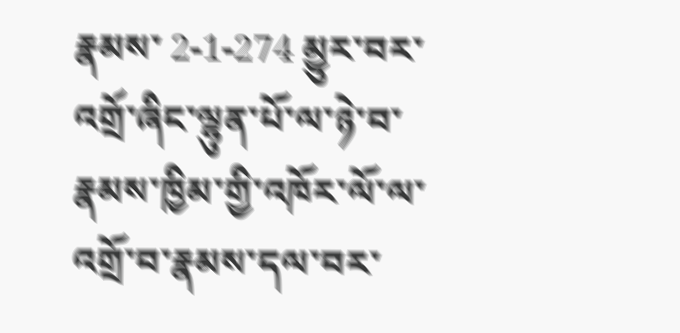རྣམས་ 2-1-274 མྱུར་བར་འགྲོ་ཞིང་ལྷུན་པོ་ལ་ཉེ་བ་རྣམས་ཁྱིམ་གྱི་འཁོར་ལོ་ལ་འགྲོ་བ་རྣམས་དལ་བར་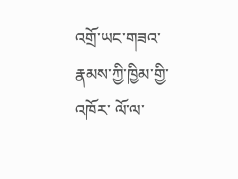འགྲོ་ཡང་གཟའ་རྣམས་ཀྱི་ཁྱིམ་གྱི་འཁོར་ ལོ་ལ་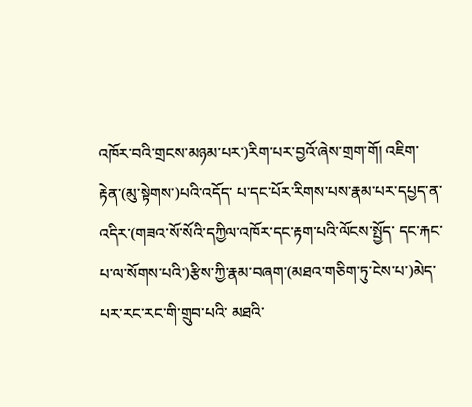འཁོར་བའི་གྲངས་མཉམ་པར་)རིག་པར་བྱའོ་ཞེས་གྲག་གོ། འཇིག་རྟེན་(མུ་སྟེགས་)པའི་འདོད་ པ་དང་པོར་རིགས་པས་རྣམ་པར་དཔྱད་ན་འདིར་(གཟའ་སོ་སོའི་དཀྱིལ་འཁོར་དང་རྟག་པའི་ལོངས་སྤྱོད་ དང་རྐང་པ་ལ་སོགས་པའི་)རྩིས་ཀྱི་རྣམ་བཞག་(མཐའ་གཅིག་ཏུ་ངེས་པ་)མེད་པར་རང་རང་གི་གྲུབ་པའི་ མཐའི་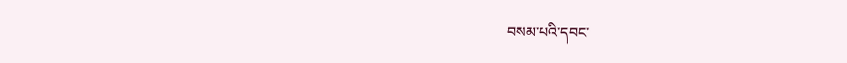བསམ་པའི་དབང་